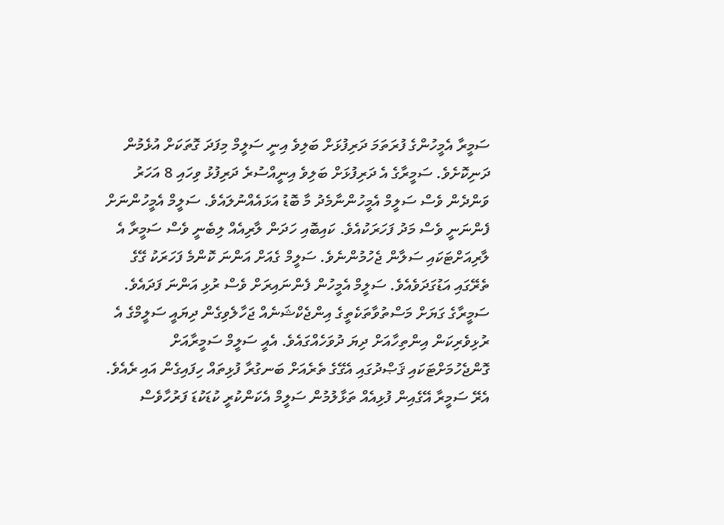ސަމީރާ އެމީހުންގެ ފުރަތަމަ ދަރިފުޅަށް ބަލިވެ އިނީ ސަލީމް މިފަދަ ގޮތަކަށް އުޅެމުން ދަނިކޮށެވެ. ސަމީރާގެ އެ ދަރިފުޅަށް ބަލިވެ އިނީއްސުރެ ދަރިފުޅު ވިހައި 8 އަހަރު ވަންދެން ވެސް ސަލީމް އެމީހުންނާމެދު މާ ބޮޑު އަޅައެއްނުލައެވެ. ސަލީމް އެމީހުންނަށް ފެންނަނީ ވެސް މަދު ފަހަރަކުއެވެ. ކައިބޮއި ހަދަން ލާރިއެއް ލިބެނީ ވެސް ސަމީރާ އެ ލާރިއަށްޓަކައި ސަލާން ޖެހުމުންނެވެ. ސަލީމް ގެއަށް އަންނަ ކޮންމެ ފަހަރަކު ގޭގެ ތެރޭގައި އަޑުގަދަވެއެވެ. ސަލީމް އެމީހުން ފެންނައިރަށް ވެސް ރުޅި އަންނަ ފަދައެވެ. ސަމީރާގެ ގަޔަށް މަސްތުވާތަކެތީގެ އިންޖެކްޝަނެއް ޖަހާލެވިގެން ދިޔައީ ސަލީމްގެ އެ ރުޅިވެރިކަން އިންތިހާއަށް ދިޔަ ދުވަހެއްގައެވެ. އެއީ ސަލީމް ސަމީރާއަށް ގޮންޖެހުމަށްޓަކައި ޤަޞްދުގައި އެގޭގެ ތެރެއަށް ބަނގުރާ ފުޅިތައް ހިފައިގެން އައި ރެއެވެ. އެރޭ ސަމީރާ އޭގެއިން ފުޅިއެއް ތަޅާލުމުން ސަލީމް އެކަންކުރީ ކުޑަކުޑަ ފަރުހާވެސް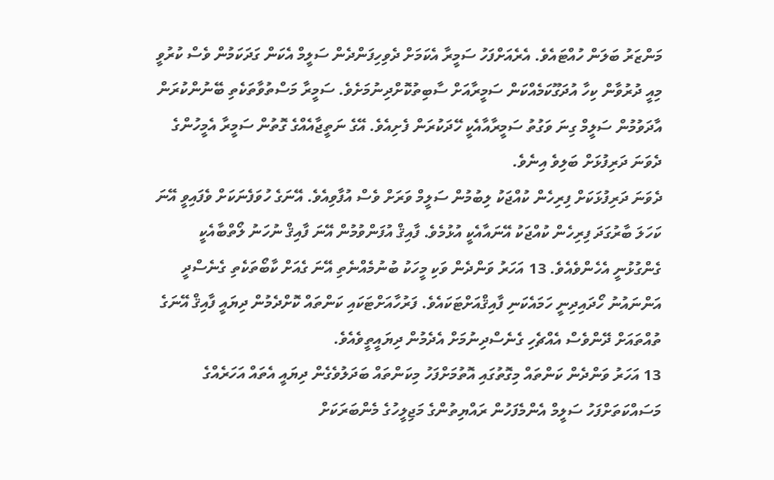މަންޒަރު ބަލަން ހުއްޓައެވެ. އެރެއަށްފަހު ސަމީރާ އެކަމަށް ދެވިހިފަންދެން ސަލީމް އެކަން ގަދަކަމުން ވެސް ކުރުވީ މިއީ ދުރުވާން ކިހާ އުދަގޫކަމެއްކަން ސަމީރާއަށް ސާބިތުކޮށްދިނުމަށެވެ. ސަމީރާ މަސްތުވާތަކެތި ބޭނުންކުރަން އާދަވުމުން ސަލީމް ގިނަ ވަގުތު ސަމީރާއާއެކީ ހޭދަކުރަން ފެށިއެވެ. އޭގެ ނަތީޖާއެއްގެ ގޮތުން ސަމީރާ އެމީހުންގެ ދެވަނަ ދަރިފުޅަށް ބަލިވެ އިނެވެ.
ދެވަނަ ދަރިފުޅަކަށް ފިރިހެން ކުއްޖަކު ލިބުމުން ސަލީމް ވަރަށް ވެސް އުފާވިއެވެ. އޭނަގެ ހުވަފެނަކަށް ވެފައިވީ އޭނަ ކަހަލަ ބާރުގަދަ ފިރިހެން ކުއްޖަކު އޭނައާއެކީ އުޅުމެވެ. ފާއިޤް އުފަންވުމުން އޭނަ ފާއިޤް ނުހަނު ލޯތްބާއެކީ ގެންގުޅުނީ އެހެންވެއެވެ. 13 އަހަރު ވަންދެން ވަކި މީހަކު ބުނުމެއްނެތި އޭނަ ގެއަށް ކާބޯތަކެތި ގެނެސްދީ އަންނައުނު ހޯދައިދިނީ ހަމައެކަނި ފާއިޤްއަށްޓަކައެވެ. ފަރުހާއަށްޓަކައި ކަންތައް ކޮށްދެމުން ދިޔައީ ފާއިޤް އޭނަގެ ތުއްތައަށް ދޭންވެސް އެއްޗެހި ގެނެސްދިނުމަށް އެދެމުން ދިޔައީތީވެއެވެ.
13 އަހަރު ވަންދެން ކަންތައް މިގޮތުގައި އޮތުމަށްފަހު މިކަންތައް ބަދަލުވެގެން ދިޔައީ އެތައް އަހަރެއްގެ މަސައްކަތަށްފަހު ސަލީމް އެންމެފަހުން ރައްޔިތުންގެ މަޖިލީހުގެ މެންބަރަކަށް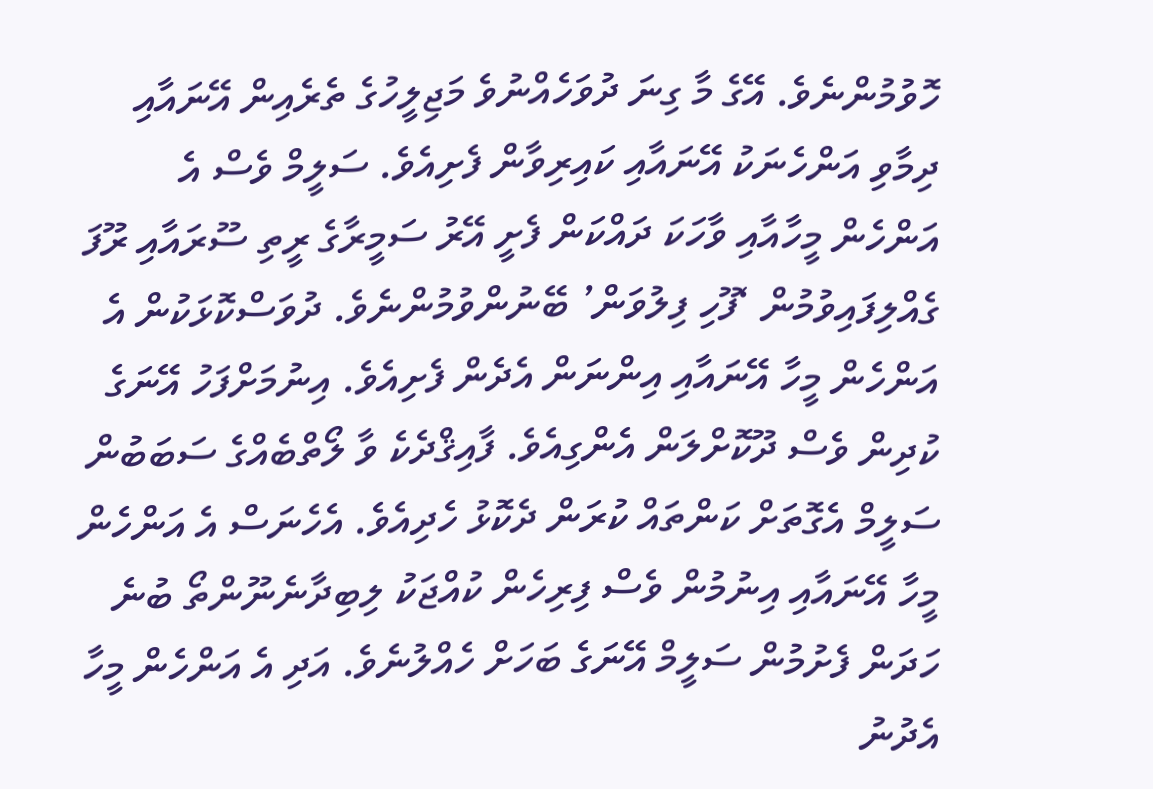ހޮވުމުންނެވެ. އޭގެ މާ ގިނަ ދުވަހެއްނުވެ މަޖިލީހުގެ ތެރެއިން އޭނައާއި ދިމާވި އަންހެނަކު އޭނައާއި ކައިރިވާން ފެށިއެވެ. ސަލީމް ވެސް އެ އަންހެން މީހާއާއި ވާހަކަ ދައްކަން ފެށީ އޭރު ސަމީރާގެ ރީތި ސޫރައާއި ރޫފަ ގެއްލިފައިވުމުން ‘ފޫހި ފިލުވަން’ ބޭނުންވުމުންނެވެ. ދުވަސްކޮޅަކުން އެ އަންހެން މީހާ އޭނައާއި އިންނަން އެދެން ފެށިއެވެ. އިނުމަށްފަހު އޭނަގެ ކުދިން ވެސް ދޫކޮށްލަން އެންގިއެވެ. ފާއިޤްދެކެ ވާ ލޯތްބެއްގެ ސަބަބުން ސަލީމް އެގޮތަށް ކަންތައް ކުރަން ދެކޮޅު ހެދިއެވެ. އެހެނަސް އެ އަންހެން މީހާ އޭނައާއި އިނުމުން ވެސް ފިރިހެން ކުއްޖަކު ލިބިދާނެނޫންތޯ ބުނެ ހަދަން ފެށުމުން ސަލީމް އޭނަގެ ބަހަށް ހެއްލުނެވެ. އަދި އެ އަންހެން މީހާ އެދުނު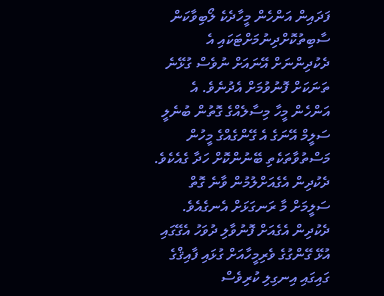ފަދައިން އަންހެން މީހާދެކެ ލޯބިވާކަން ސާބިތުކޮށްދިނުމަށްޓަކައި އެ ދެކުދިންނަށް އޭނައަށް ނުވެސް ގުޅޭނެ ތަނަކަށް ފޮނުވުމަށް އެދުނެވެ. އެ އަންހެން މީހާ މިސާލެއްގެ ގޮތުން ބުނެލީ ސަލީމް އޭނަގެ އެ ގޭންގެއްގެ މީހުން މަސްތުވާތަކެތި ބޭނުންކޮށް ހަދާ ގެއެކެވެ. ދެކުދިން އެގެއަށްލުމުން ވާނެ ގޮތް ސަލީމަށް މާ ރަނގަޅަށް އެނގެއެވެ. ދެކުދިން އެގެއަށް ފޮނުވާލި ދުވަހު އެގޭގައި އުޅޭ ގޭންގުގެ ވެރިމީހާއަށް ގުޅައި ފާއިޤްގެ ގައިގައި އިނގިލި ކުރިވެސް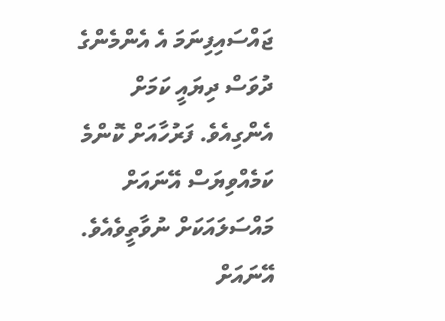ޖައްސައިފިނަމަ އެ އެންމެންގެ ދުވަސް ދިޔައީ ކަމަށް އެންގިއެވެ. ފަރުހާއަށް ކޮންމެ ކަމެއްވިޔަސް އޭނައަށް މައްސަލައަކަށް ނުވާތީވެއެވެ. އޭނައަށް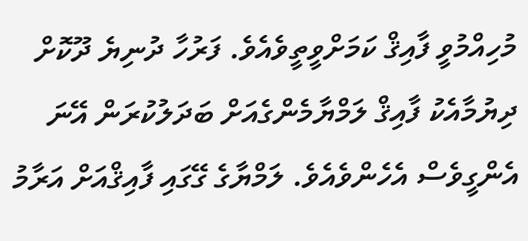މުހިއްމުވީ ފާއިޤް ކަމަށްވީތީވެއެވެ. ފަރުހާ ދުނިޔެ ދޫކޮށް ދިޔުމާއެކު ފާއިޤް ލަމްޔާމެންގެއަށް ބަދަލުކުރަން އޭނަ އެންގީވެސް އެހެންވެއެވެ. ލަމްޔާގެ ގޭގައި ފާއިޤްއަށް އަރާމު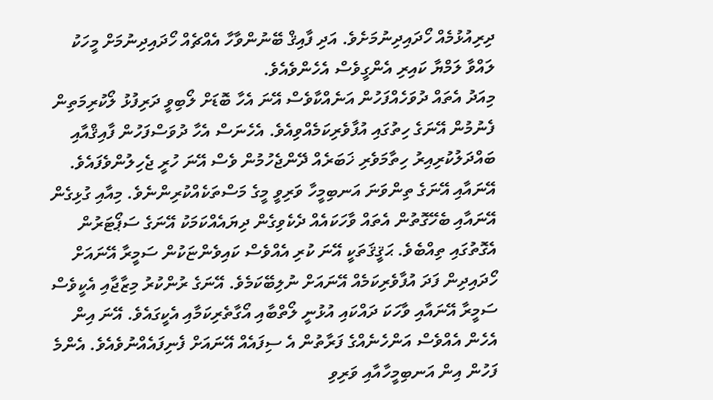ދިރިއުޅުމެއް ހޯދައިދިނުމަށެވެ. އަދި ފާއިޤް ބޭނުންވާހާ އެއްޗެއް ހޯދައިދިނުމަށް މީހަކު ލައްވާ ލަމްޔާ ކައިރި އެންގީވެސް އެހެންވެއެވެ.
މިއަދު އެތައް ދުވަހެއްފަހުން އަނެއްކާވެސް އޭނަ އެހާ ބޮޑަށް ލޯބިވީ ދަރިފުޅު ލޯކުރިމަތިން ފެނުމުން އޭނަގެ ހިތުގައި އުފާވެރިކަމެއްވިއެވެ. އެހެނަސް އެހާ ދުވަސްފަހުން ފާއިޤްއާއި ބައްދަލުކުރިއިރު ހިތާމަވެރި ޚަބަރެއް ދޭންޖެހުމުން ވެސް އޭނަ ހުރީ ޖެހިލުންވެފައެވެ. އޭނައާއި އޭނަގެ ތިންވަނަ އަނބިމީހާ ވަރިވީ މީގެ މަސްތަކެއްކުރިންނެވެ. މިއާއި ގުޅިގެން އޭނައާއި ބެހޭގޮތުން އެތައް ވާހަކައެއް ދެކެވިގެން ދިޔައެއްކަމަކު އޭނަގެ ސަޕޯޓަރުން އެގޮތުގައި ތިއްބެވެ. ޙަޤީޤަތަކީ އޭނަ ކުރި އެއްވެސް ކައިވެންޏަކުން ސަމީރާ އޭނައަށް ހޯދައިދިން ފަދަ އުފާވެރިކަމެއް އޭނައަށް ނުލިބޭކަމެވެ. އޭނަގެ ރުންކުރު މިޒާޖާއި އެކީވެސް ސަމީރާ އޭނައާއި ވާހަކަ ދައްކައި އުޅުނީ ލޯތްބާއި އޯގާތެރިކަމާއި އެކީގައެވެ. އޭނަ އިން އެހެން އެއްވެސް އަންހެނެއްގެ ފަރާތުން އެ ސިފައެއް އޭނައަށް ފެނިފައެއްނުވެއެވެ. އެންމެ ފަހުން އިން އަނބިމީހާއާއި ވަރިވި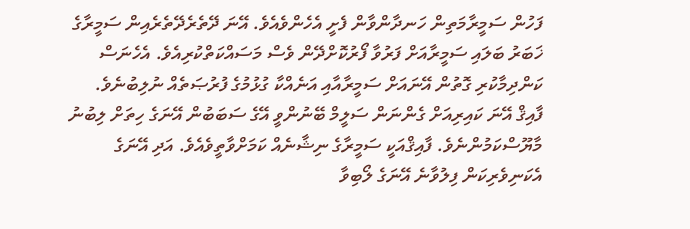ފަހުން ސަމީރާމަތިން ހަނދާންވާން ފެށީ އެހެންވެއެވެ. އޭނަ ދޭތެރެދޭތެރެއިން ސަމީރާގެ ޚަބަރު ބަލައި ސަމީރާއަށް ފަރުވާ ފޯރުކޮށްދޭން ވެސް މަސައްކަތްކުރިއެވެ. އެހެނަސް ކަންދިމާކުރި ގޮތުން އޭނައަށް ސަމީރާއާއި އަނެއްކާ ގުޅުމުގެ ފުރުޞަތެއް ނުލިބުނެވެ. ފާއިޤް އޭނަ ކައިރިއަށް ގެންނަން ސަލީމް ބޭނުންވީ އޭގެ ސަބަބުން އޭނަގެ ހިތަށް ލިބުނު މާޔޫސްކަމުންނެވެ. ފާއިޤްއަކީ ސަމީރާގެ ނިޝާނެއް ކަމަށްވާތީވެއެވެ. އަދި އޭނަގެ އެކަނިވެރިކަން ފިލުވާނެ އޭނަގެ ލޯބިވާ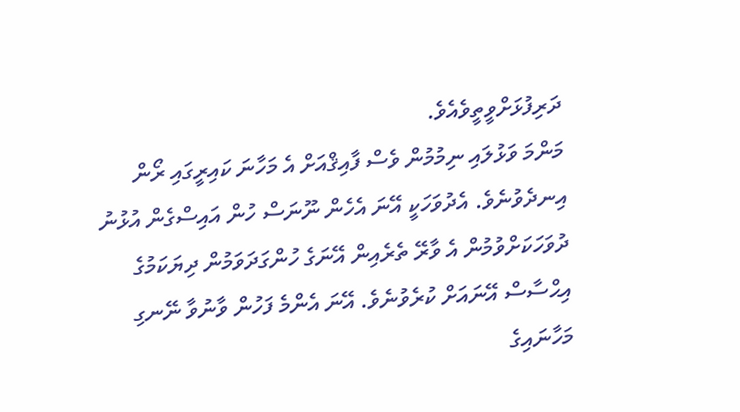ދަރިފުޅަށްވީތީވެއެވެ.
މަންމަ ވަޅުލައި ނިމުމުން ވެސް ފާއިޤްއަށް އެ މަހާނަ ކައިރީގައި ރޯން އިނދެވުނެވެ. އެދުވަހަކީ އޭނަ އެހެން ނޫނަސް ހުން އައިސްގެން އުޅުނު ދުވަހަކަށްވުމުން އެ ވާރޭ ތެރެއިން އޭނަގެ ހުންގަދަވަމުން ދިޔަކަމުގެ އިޙްސާސް އޭނައަށް ކުރެވުނެވެ. އޭނަ އެންމެ ފަހުން ވާނުވާ ނޭނގި މަހާނައިގެ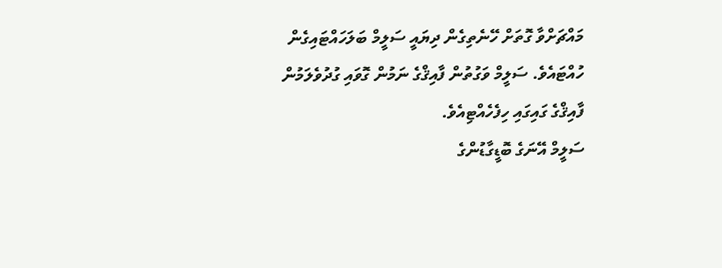މައްޗަށްވާ ގޮތަށް ހޭނެތިގެން ދިޔައީ ސަލީމް ބަލަހައްޓައިގެން ހުއްޓައެވެ. ސަލީމް ވަގުތުން ފާއިޤްގެ ނަމުން ގޮވައި ގުދުވެލަމުން ފާއިޤްގެ ގައިގައި ހިފެހެއްޓިއެވެ.
ސަލީމް އޭނަގެ ބޮޑީގާޑުންގެ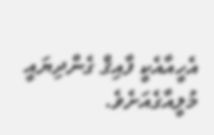އެހީއާއެކީ ފާއިޤް ގެންދިޔައީ މުލީއާގެއަށެވެ.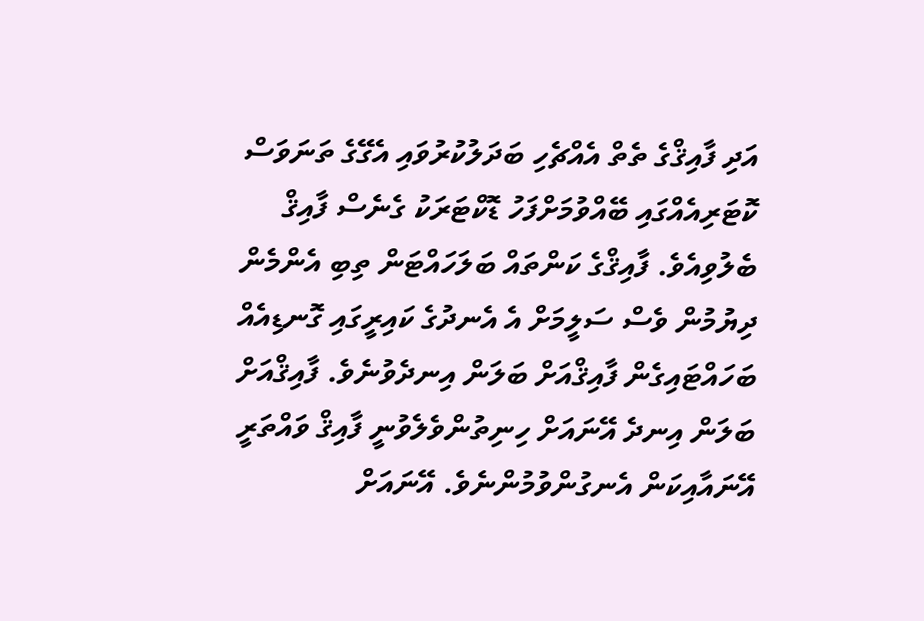އަދި ފާއިޤްގެ ތެތް އެއްޗެހި ބަދަލުކުރުވައި އެގޭގެ ތަނަވަސް ކޮޓަރިއެއްގައި ބޭއްވުމަށްފަހު ޑޮކްޓަރަކު ގެނެސް ފާއިޤް ބެލުވިއެވެ. ފާއިޤްގެ ކަންތައް ބަލަހައްޓަން ތިބި އެންމެން ދިޔުމުން ވެސް ސަލީމަށް އެ އެނދުގެ ކައިރީގައި ގޮނޑިއެއް ބަހައްޓައިގެން ފާއިޤްއަށް ބަލަން އިނދެވުނެވެ. ފާއިޤްއަށް ބަލަން އިނދެ އޭނައަށް ހިނިތުންވެލެވުނީ ފާއިޤް ވައްތަރީ އޭނައާއިކަން އެނގުންވުމުންނެވެ. އޭނައަށް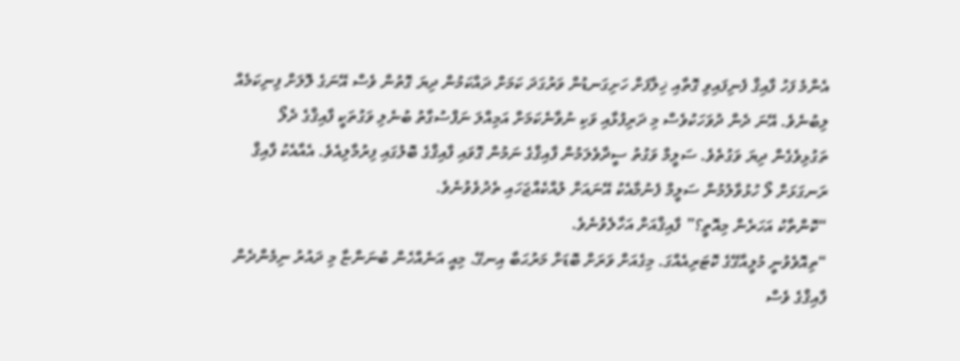އެންމެ ފަހު ފާއިޤް ފެނިފައިވި ގޮތާއި ޚިލާފަށް ހަށިގަނޑުން ވަރުގަދަ ކަމަށް ދައްކަމުން ދިޔަ ގޮތުން ވެސް އޭނަގެ ލޮލަށް ފިނިކަމެއް ލިބުނެވެ. އޭނަ ދެން ދުވަހަކުވެސް މި ދަރިފުޅާއި ވަކި ނުވާނެކަމަށް އަމިއްލަ ނަފްސުގާތު ބުނެލި ވަގުތަކީ ފާއިޤްގެ ދެލޯ ތަގުޅިވެގެން ދިޔަ ވަގުތެވެ. ސަލީމް ވަގުތު ސީދާވެލަމުން ފާއިޤްގެ ނަމުން ގޮވައި ފާއިޤްގެ ބޮލުގައި ފިރުމާލިއެވެ. އެއާއެކު ފާއިޤް ރަނގަޅަށް ލޯ ހުޅުވާލުމުން ސަލީމް ފެނުމާއެކު އޭނައަށް ލުއްކެއްޖަހައި ތެދުވެވުނެވެ.
“ކޮންތާކު އަހަރެން މިއޮތީ؟” ފާއިޤްއަށް އަހާލެވުނެވެ.
“ތިއޮވެވުނީ މުލީއާގޭގެ ކޮޓަރިއެއްގަ. މިގެއަށް ވަރަށް ބޮޑަށް މަރުޙަބާ އިނގޭ. މިއީ އަނެއްހެން ބުނަންޏާ މި ދައުރު ނިމެންދެން ފާއިޤްގެ ވެސް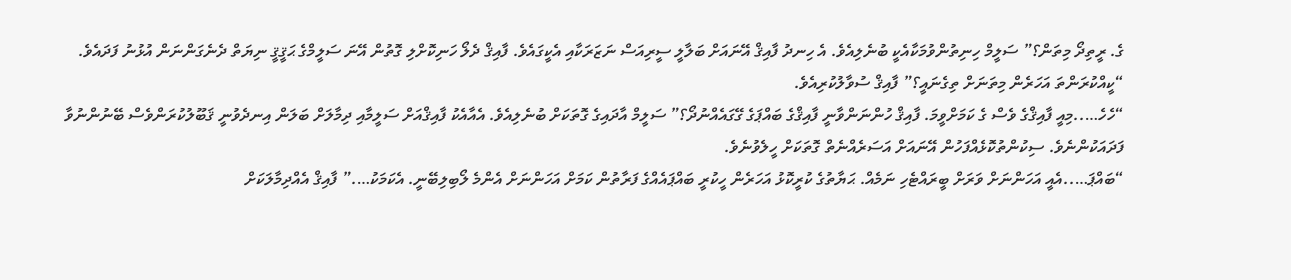ގެ. ރީތިދޯ މިތަން؟” ސަލީމް ހިނިތުންވުމަކާއެކީ ބުނެލިއެވެ. އެ ހިނދު ފާއިޤް އޭނައަށް ބަލާލީ ސީރިއަސް ނަޒަރަކާއި އެކީގައެވެ. ފާއިޤް ދެލޯ ހަނިކޮށްލި ގޮތުން އޭނަ ސަލީމްގެ ޙަޤީޤީ ނިޔަތް ދެނެގަންނަން އުޅުނު ފަދައެވެ.
“ކީއްކުރަންތަ އަހަރެން މިތަނަށް ތިގެނައީ؟” ފާއިޤް ސުވާލުކުރިއެވެ.
“ހެހެ…..މިއީ ފާއިޤްގެ ވެސް ގެ ކަމަށްވީމަ. ފާއިޤް ހުންނަންވާނީ ފާއިޤްގެ ބައްޕަގެ ގޭގައެއްނުދޯ؟” ސަލީމް އާދައިގެ ގޮތަކަށް ބުނެލިއެވެ. އެއާއެކު ފާއިޤްއަށް ސަލީމާއި ދިމާލަށް ބަލަން އިނދެވުނީ ޤަބޫލުކުރަންވެސް ބޭނުންނުވާ ފަދައަކުންނެވެ. ސިކުންތުކޮޅެއްފަހުން އޭނައަށް އަސަރެއްނެތް ގޮތަކަށް ހީލެވުނެވެ.
“ބައްޕަ…..އެއީ އަހަންނަށް ވަރަށް ބީރައްޓެހި ނަމެއް. ޙަޔާތުގެ ކުރީކޮޅު އަހަރެން ހީކުރީ ބައްޕައެއްގެ ފަރާތުން ކަމަށް އަހަންނަށް އެންމެ ލޯބިލިބޭނީ. އެކަމަކު….” ފާއިޤް އެއްދިމާލަކަށް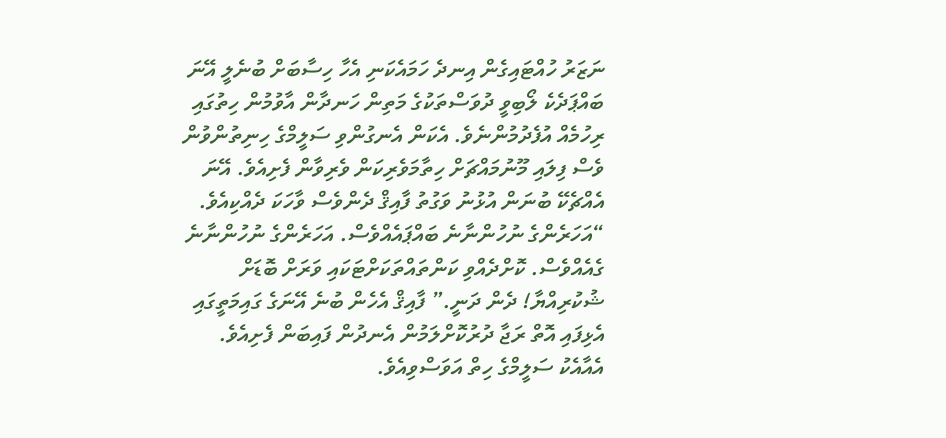ނަޒަރު ހުއްޓައިގެން އިނދެ ހަމައެކަނި އެހާ ހިސާބަށް ބުނެލީ އޭނަ ބައްޕަދެކެ ލޯބިވީ ދުވަސްތަކުގެ މަތިން ހަނދާން އާވުމުން ހިތުގައި ރިހުމެއް އުފެދުމުންނެވެ. އެކަން އެނގުންވި ސަލީމްގެ ހިނިތުންވުން ވެސް ފިލައި މޫނުމައްޗަށް ހިތާމަވެރިކަން ވެރިވާން ފެށިއެވެ. އޭނަ އެއްޗެކޭ ބުނަން އުޅުނު ވަގުތު ފާއިޤް ދެންވެސް ވާހަކަ ދެއްކިއެވެ.
“އަހަރެންގެ ނުހުންނާނެ ބައްޕައެއްވެސް. އަހަރެންގެ ނުހުންނާނެ ގެއެއްވެސް. ކޮށްދެއްވި ކަންތައްތަކަށްޓަކައި ވަރަށް ބޮޑަށް ޝުކުރިއްޔާ! ދެން ދަނީ.” ފާއިޤް އެހެން ބުނެ އޭނަގެ ގައިމަތީގައި އެޅިފައި އޮތް ރަޖާ ދުރުކޮށްލަމުން އެނދުން ފައިބަން ފެށިއެވެ. އެއާއެކު ސަލީމްގެ ހިތް އަވަސްވިއެވެ.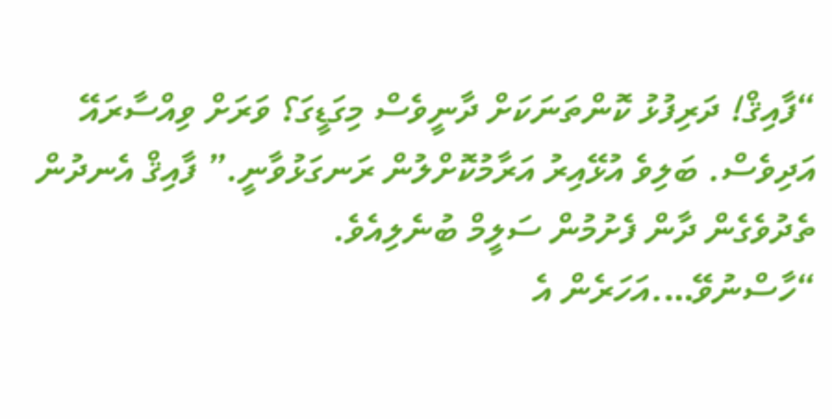“ފާއިޤް! ދަރިފުޅު ކޮންތަނަކަށް ދާނީވެސް މިގަޑީގަ؟ ވަރަށް ވިއްސާރައޭ އަދިވެސް. ބަލިވެ އުޅޭއިރު އަރާމުކޮށްލުން ރަނގަޅުވާނީ.” ފާއިޤް އެނދުން ތެދުވެގެން ދާން ފެށުމުން ސަލީމް ބުނެލިއެވެ.
“ހާސްނުވޭ….އަހަރެން އެ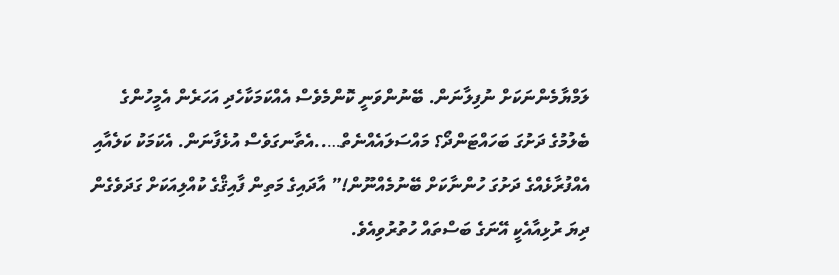ލަމްޔާމެންނަކަށް ނުފިލާނަން. ބޭނުންވަނީ ކޮންމެވެސް އެއްކަމަކާހެދި އަހަރެން އެމީހުންގެ ބެލުމުގެ ދަށުގަ ބަހައްޓަންދޯ؟ މައްސަލައެއްނެތް…..އެތާނގަވެސް އުޅެފާނަން. އެކަމަކު ކަލެއާއި އެއްފުރާޅެއްގެ ދަށުގަ ހުންނާކަށް ބޭނުމެއްނޫން!” އާދައިގެ މަތިން ފާއިޤްގެ ކުއްލިއަކަށް ގަދަވެގެން ދިޔަ ރުޅިއާއެކީ އޭނަގެ ބަސްތައް ހުތުރުވިއެވެ.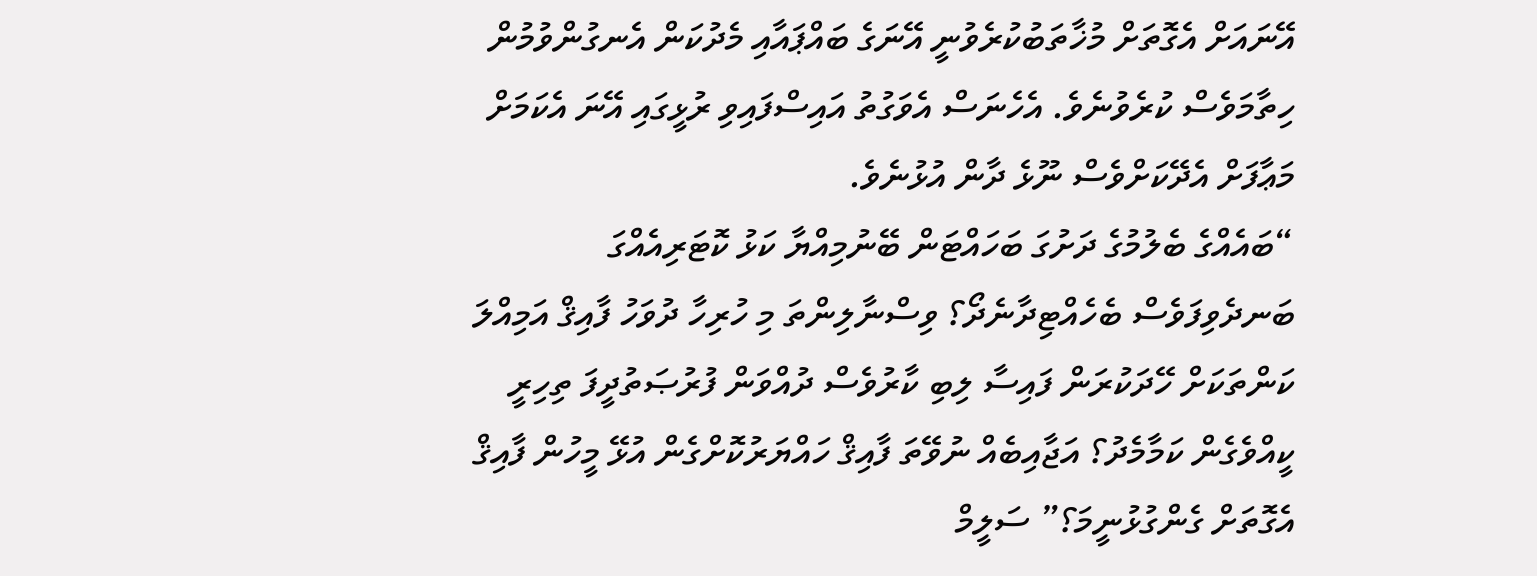އޭނައަށް އެގޮތަށް މުޚާތަބުކުރެވުނީ އޭނަގެ ބައްޕައާއި މެދުކަން އެނގުންވުމުން ހިތާމަވެސް ކުރެވުނެވެ. އެހެނަސް އެވަގުތު އައިސްފައިވި ރުޅީގައި އޭނަ އެކަމަށް މަޢާފަށް އެދޭކަށްވެސް ނޫޅެ ދާން އުޅުނެވެ.
“ބައެއްގެ ބެލުމުގެ ދަށުގަ ބަހައްޓަން ބޭނުމިއްޔާ ކަޅު ކޮޓަރިއެއްގަ ބަނދެވިފަވެސް ބެހެއްޓިދާނެދޯ؟ ވިސްނާލިންތަ މި ހުރިހާ ދުވަހު ފާއިޤް އަމިއްލަ ކަންތަކަށް ހޭދަކުރަން ފައިސާ ލިބި ކާރުވެސް ދުއްވަން ފުރުޞަތުދީފަ ތިހިރީ ކީއްވެގެން ކަމާމެދު؟ އަޖާއިބެއް ނުވޭތަ ފާއިޤް ހައްޔަރުކޮށްގެން އުޅޭ މީހުން ފާއިޤް އެގޮތަށް ގެންގުޅުނީމަ؟” ސަލީމް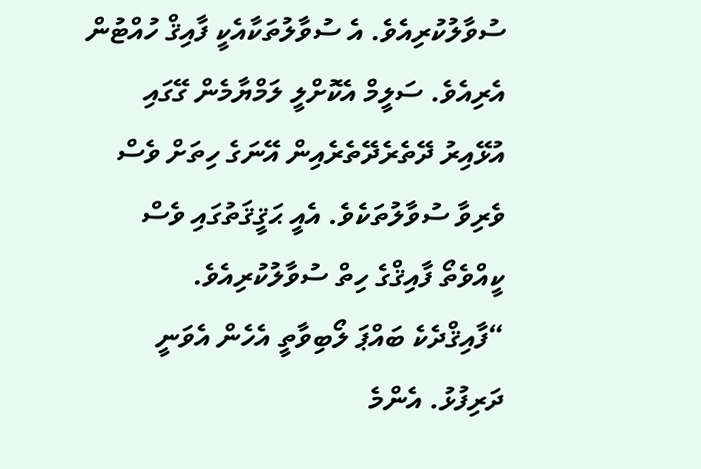ސުވާލުކުރިއެވެ. އެ ސުވާލުތަކާއެކީ ފާއިޤް ހުއްޓުން އެރިއެވެ. ސަލީމް އެކޮށްލީ ލަމްޔާމެން ގޭގައި އުޅޭއިރު ދޭތެރެދޭތެރެއިން އޭނަގެ ހިތަށް ވެސް ވެރިވާ ސުވާލުތަކެވެ. އެއީ ޙަޤީޤަތުގައި ވެސް ކީއްވެތޯ ފާއިޤްގެ ހިތް ސުވާލުކުރިއެވެ.
“ފާއިޤްދެކެ ބައްޕަ ލޯބިވާތީ އެހެން އެވަނީ ދަރިފުޅު. އެންމެ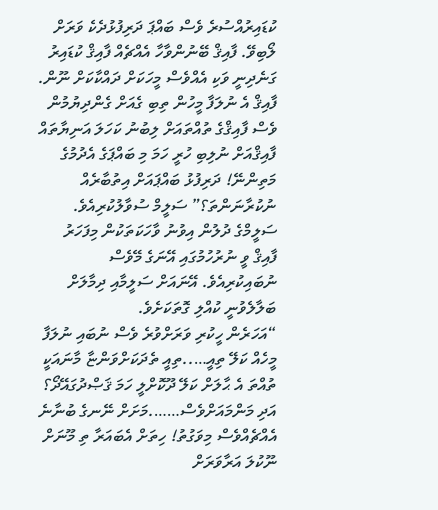ކުޑައިރުއްސުރެ ވެސް ބައްޕަ ދަރިފުޅުދެކެ ވަރަށް ލޯބިވޭ. ފާއިޤް ބޭނުންވާހާ އެއްޗެއް ފާއިޤް ކުޑައިރު ގަނެދިނީ ވަކި އެއްވެސް މީހަކަށް ދައްކާކަށް ނޫން. ފާއިޤް އެ ނުލަފާ މީހުން ތިބި ގެއަށް ގެންދިޔުމުން ވެސް ފާއިޤްގެ ތުއްތައަށް ލިބުނު ކަހަލަ އަނިޔާތައް ފާއިޤްއަށް ނުލިބި ހުރީ ހަމަ މި ބައްޕަގެ އެދުމުގެ މަތިންނޭ! ދަރިފުޅު ބައްޕައަށް އިތުބާރެއް ނުކުރާނަންތަ؟” ސަލީމް ސުވާލުކުރިއެވެ. ސަލީމްގެ ދުލުން އިވުނު ވާހަކަތަކުން މިފަހަރު ފާއިޤް ވީ ނުރުހުމުގައި އޭނަގެ މޭވެސް ނުބައިކުރިއެވެ. އޭނައަށް ސަލީމާއި ދިމާލަށް ބަލާލެވުނީ ކުއްލި ގޮތަކަށެވެ.
“އަހަރެން ހީކުރި ވަރަށްވުރެ ވެސް ނުބައި ނުލަފާ މީހެއް ކަލޭ ތިއީ…..ތިއީ ތެދަކަށްވަންޏާ މާނައަކީ ތުއްތަ އެ ޙާލަށް ކަލޭ ދޫކޮށްލީ ހަމަ ޤަޞްދުގައޭދޯ؟ އަދި މަންމައަށްވެސް…….މަށަށް ނޭނގެ ބުނާނެ އެއްޗެއްވެސް މިވަގުތު! ހިތަށް އެބައަރާ ތި މޫނަށް ނޫކުލަ އަރާވަރަށް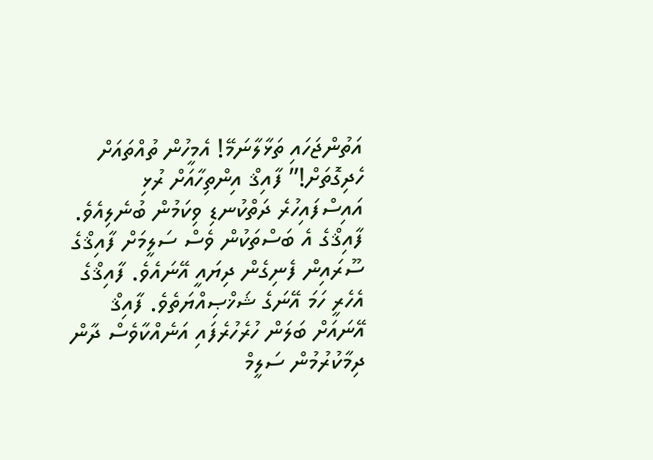އަތުންޖަހައި ތަޅާލާނަމޭ! އެމީހުން ތުއްތައަށް ހެދިގޮތަށް!” ފާއިޤް އިންތިހާއަށް ރުޅި އައިސްފައިހުރެ ދަތްކުނޑި ވިކަމުން ބުނެލިއެވެ. ފާއިޤްގެ އެ ބަސްތަކުން ވެސް ސަލީމަށް ފާއިޤްގެ ސޫރައިން ފެނިގެން ދިޔައީ އޭނައެވެ. ފާއިޤްގެ އެހެރީ ހަމަ އޭނަގެ ޝަޚްޞިއްޔަތެވެ. ފާއިޤް އޭނައަށް ބަލަން ހުރެހުރެފައި އަނެއްކާވެސް ދާން ދިމާކުރުމުން ސަލީމް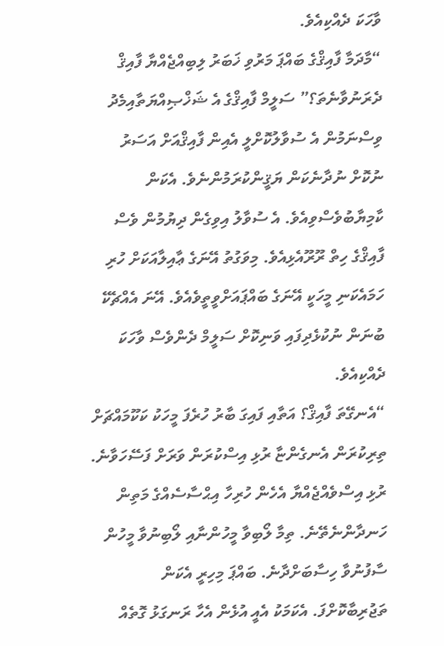ވާހަކަ ދެއްކިއެވެ.
“މާދަމާ ފާއިޤްގެ ބައްޕަ މަރުވި ޚަބަރު ލިބިއްޖެއްޔާ ފާއިޤް ދެރަނުވާނެތަ؟” ސަލީމް ފާއިޤްގެ އެ ޝަޚްޞިއްޔަތާއިމެދު ވިސްނަމުން އެ ސުވާލުކޮށްލީ އެއިން ފާއިޤްއަށް އަސަރު ނުކޮށް ނުދާނެކަން ޔަޤީންކުރަމުންނެވެ. އެކަން ކާމިޔާބުވެސްވިއެވެ. އެ ސުވާލު އިވިގެން ދިޔުމުން ވެސް ފާއިޤްގެ ހިތް ރޫރޫއެޅިއެވެ. މިވަގުތު އޭނަގެ ޢާއިލާއަކަށް ހުރި ހަމައެކަނި މީހަކީ އޭނަގެ ބައްޕައަށްވީތީވެއެވެ. އޭނަ އެއްޗެކޭ ބުނަން ނުކުޅެދިފައި ވަނިކޮށް ސަލީމް ދެންވެސް ވާހަކަ ދެއްކިއެވެ.
“އެނގޭތަ ފާއިޤް؟ އަތާއި ފައިގަ ބާރު ހުރެފަ މީހަކު ކަކޫމައްޗަށް ތިރިކުރަން އެނގެންޏާ ރުޅި އިސްކުރަން ވަރަށް ފަސޭހަވާނެ. ރުޅި އިސްވެއްޖެއްޔާ އެހެން ހުރިހާ އިޙްސާސެއްގެ މަތިން ހަނދާންނެތޭނެ. ތިމާ ލޯބިވާ މީހުންނާއި ލޯބިނުވާ މީހުން ސާފުނުވާ ހިސާބަށްދާނެ. ބައްޕަ މިހިރީ އެކަން ތަޖުރިބާކޮށްފަ. އެކަމަކު އެއީ އުޅެން އެހާ ރަނގަޅު ގޮތެއް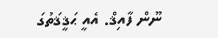ނޫން ފާއިޤް. އެއީ ޙަޤީޤަތުގަ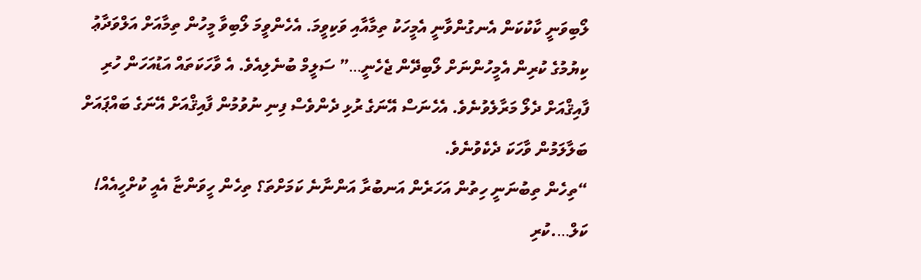ލޯބިވަނީ ކާކުކަން އެނގުންވާނީ އެމީހަކު ތިމާއާއި ވަކިވީމަ. އެހެންވީމަ ލޯބިވާ މީހުން ތިމާއަށް އަލްވަދާޢު ކިޔުމުގެ ކުރިން އެމީހުންނަށް ލޯބިދޭން ޖެހެނީ…” ސަލީމް ބުނެލިއެވެ. އެ ވާހަކަތައް އަޑުއަހަން ހުރި ފާއިޤްއަށް ދެލޯ މަރާލެވުނެވެ. އެހެނަސް އޭނަގެ ރުޅި ދެންވެސް ފިނި ނުވުމުން ފާއިޤްއަށް އޭނަގެ ބައްޕައަށް ބަލާލަމުން ވާހަކަ ދެކެވުނެވެ.
“ތިހެން ތިބުނަނީ ހިތުން އަހަރެން އަނބުރާ އަންނާނެ ކަމަށްތަ؟ ތިހެން ހީވަންޏާ އެއީ ކުށްހީއެއް! ކަލް….ކުރި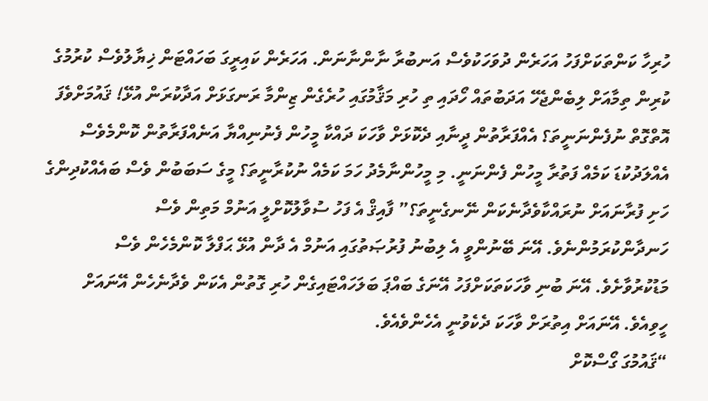ހުރިހާ ކަންތަކަށްފަހު އަހަރެން ދުވަހަކުވެސް އަނބުރާ ނާންނާނަން. އަހަރެން ކައިރީގަ ބަހައްޓަން ޚިޔާލުވެސް ކުރުމުގެ ކުރިން ތިމާއަށް ލިބެންޖެހޭ އަދަބުތައް ހޯދައި ތި ހުރި މަޤާމުގައި ހުރެގެން ޒިންމާ ރަނގަޅަށް އަދާކުރަން އުޅޭ! ޤައުމަށްވެފަ އޮތްގޮތް ނުފެންނަނީތަ؟ އެއްފަރާތުން ދީނާއި ދެކޮޅަށް ވާހަކަ ދައްކާ މީހުން ފެނުނިއްޔާ އަނެއްފަރާތުން ކޮންމެވެސް އެއްލަދުކުޑަ ކަމެއް ފަތުރާ މީހުން ފެންނަނީ. މި މީހުންނާމެދު ހަމަ ކަމެއް ނުކުރާނީތަ؟ މީގެ ސަބަބުން ވެސް ބައެއްކުދިންގެ ހަށި ފުރާނައަށް ނުރައްކާވެދާނެކަން ނޭނގެނީތަ؟” ފާއިޤް އެ ފަހު ސުވާލުކޮށްލީ އަނުމް މަތިން ވެސް ހަނދާންކުރަމުންނެވެ. އޭނަ ބޭނުންވީ އެ ލިބުނު ފުރުޞަތުގައި އަނުމް އެ ދާން އުޅޭ ޙަފްލާ ކޮންމެހެން ވެސް މަޑުކުރުވާށެވެ. އޭނަ ބުނި ވާހަކަތަކަށްފަހު އޭނަގެ ބައްޕަ ބަލަހައްޓައިގެން ހުރި ގޮތުން އެކަން ވެދާނެހެން އޭނައަށް ހީވިއެވެ. އޭނައަށް އިތުރަށް ވާހަކަ ދެކެވުނީ އެހެންވެއެވެ.
“ޤައުމުގަ ގޯސްކޮށް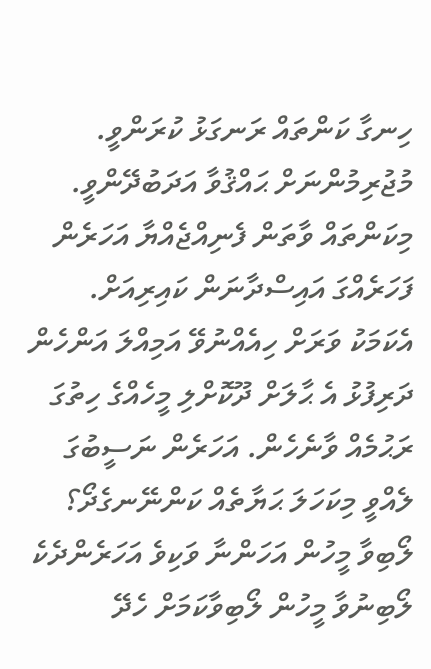ހިނގާ ކަންތައް ރަނގަޅު ކުރަންވީ. މުޖުރިމުންނަށް ޙައްޤުވާ އަދަބުދޭންވީ. މިކަންތައް ވާތަން ފެނިއްޖެއްޔާ އަހަރެން ފަހަރެއްގަ އައިސްދާނަން ކައިރިއަށް. އެކަމަކު ވަރަށް ހިއެއްނުވޭ އަމިއްލަ އަންހެން ދަރިފުޅު އެ ޙާލަށް ދޫކޮށްލި މީހެއްގެ ހިތުގަ ރަޙުމެއް ވާނެހެން. އަހަރެން ނަސީބުގަ ލެއްވީ މިކަހަލަ ޙަޔާތެއް ކަންނޭނގެދޯ؟ ލޯބިވާ މީހުން އަހަންނާ ވަކިވެ އަހަރެންދެކެ ލޯބިނުވާ މީހުން ލޯބިވާކަމަށް ހެދޭ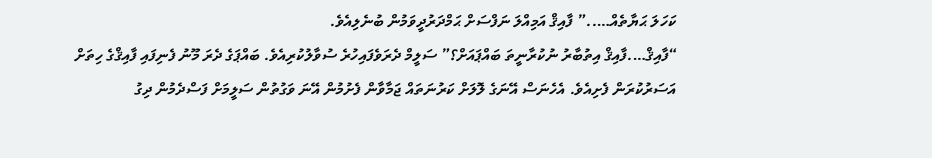ކަހަލަ ޙަޔާތެއް…..” ފާއިޤް އަމިއްލަ ނަފްސަށް ޙަމްދަރުދީވަމުން ބުނެލިއެވެ.
“ފާއިޤް….ފާއިޤް އިތުބާރު ނުކުރާނީތަ ބައްޕައަށް؟” ސަލީމް ދެރަވެފައިހުރެ ސުވާލުކުރިއެވެ. ބައްޕަގެ ދެރަ މޫނު ފެނިފައި ފާއިޤްގެ ހިތަށް އަސަރުކުރަން ފެށިއެވެ. އެހެނަސް އޭނަގެ ލޮލަށް ކަރުނަތައް ޖަމާވާން ފެށުމުން އޭނަ ވަގުތުން ސަލީމަށް ފަސްދެމުން ދިގު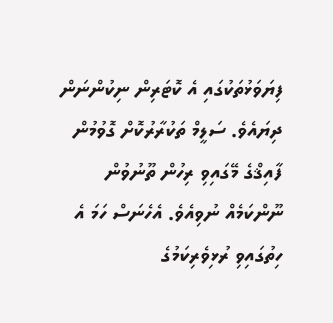ފިޔަވަޅުތަކުގައި އެ ކޮޓަރިން ނިކުންނަން ދިޔައެވެ. ސަލީމް ތަކުރާރުކޮށް ގޮވުމުން ފާއިޤްގެ މޭގައިވި ރިހުން ތޫނުވުން ނޫންކަމެއް ނުވިއެވެ. އެހެނަސް ހަމަ އެ ހިތުގައިވި ރުޅިވެރިކަމުގެ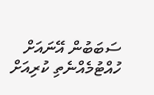ސަބަބުން އޭނައަށް ހުއްޓުމެއްނެތި ކުރިއަށް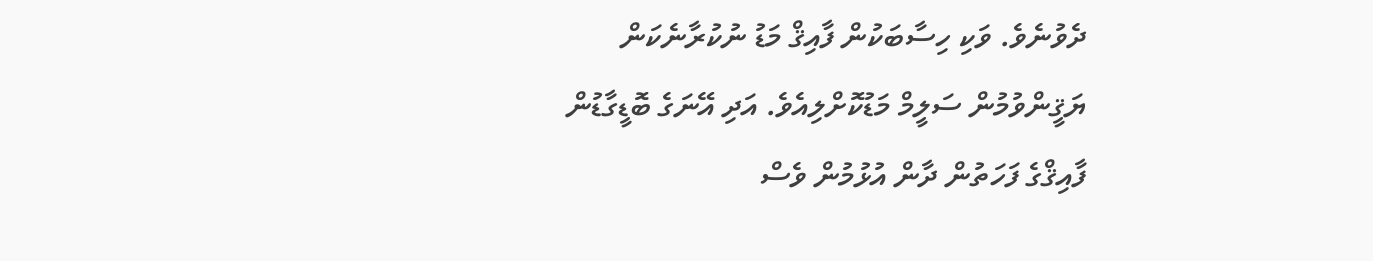ދެވުނެވެ. ވަކި ހިސާބަކުން ފާއިޤް މަޑު ނުކުރާނެކަން ޔަޤީންވުމުން ސަލީމް މަޑުކޮށްލިއެވެ. އަދި އޭނަގެ ބޮޑީގާޑުން ފާއިޤްގެ ފަހަތުން ދާން އުޅުމުން ވެސް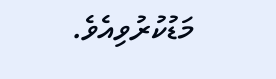މަޑުކުރުވިއެވެ.